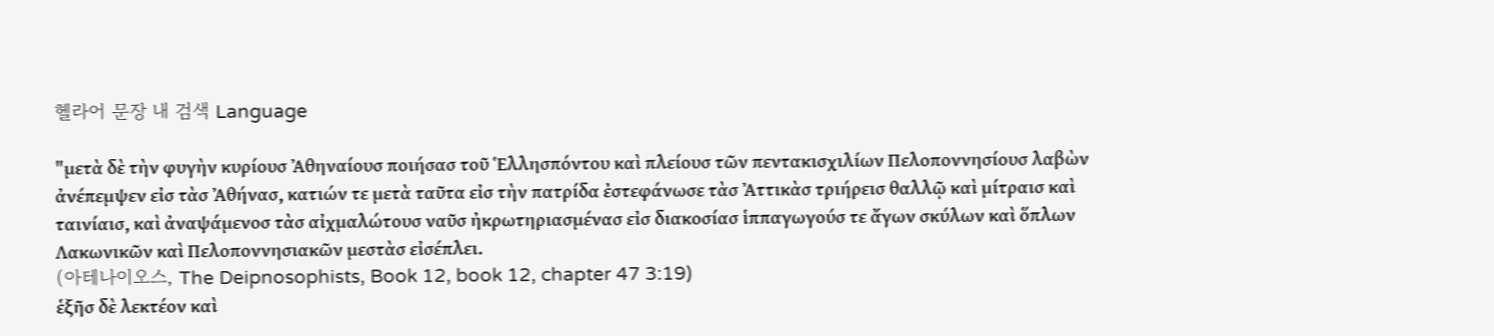헬라어 문장 내 검색 Language

"μετὰ δὲ τὴν φυγὴν κυρίουσ Ἀθηναίουσ ποιήσασ τοῦ Ἑλλησπόντου καὶ πλείουσ τῶν πεντακισχιλίων Πελοποννησίουσ λαβὼν ἀνέπεμψεν εἰσ τὰσ Ἀθήνασ, κατιών τε μετὰ ταῦτα εἰσ τὴν πατρίδα ἐστεφάνωσε τὰσ Ἀττικὰσ τριήρεισ θαλλῷ καὶ μίτραισ καὶ ταινίαισ, καὶ ἀναψάμενοσ τὰσ αἰχμαλώτουσ ναῦσ ἠκρωτηριασμένασ εἰσ διακοσίασ ἱππαγωγούσ τε ἄγων σκύλων καὶ ὅπλων Λακωνικῶν καὶ Πελοποννησιακῶν μεστὰσ εἰσέπλει.
(아테나이오스, The Deipnosophists, Book 12, book 12, chapter 47 3:19)
ἑξῆσ δὲ λεκτέον καὶ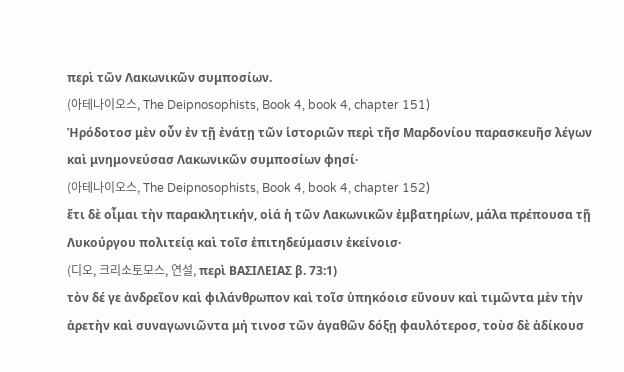περὶ τῶν Λακωνικῶν συμποσίων.
(아테나이오스, The Deipnosophists, Book 4, book 4, chapter 151)
Ἡρόδοτοσ μὲν οὖν ἐν τῇ ἐνάτῃ τῶν ἱστοριῶν περὶ τῆσ Μαρδονίου παρασκευῆσ λέγων καὶ μνημονεύσασ Λακωνικῶν συμποσίων φησί·
(아테나이오스, The Deipnosophists, Book 4, book 4, chapter 152)
ἔτι δὲ οἶμαι τὴν παρακλητικήν, οἱά ἡ τῶν Λακωνικῶν ἐμβατηρίων, μάλα πρέπουσα τῇ Λυκούργου πολιτείᾳ καὶ τοῖσ ἐπιτηδεύμασιν ἐκείνοισ·
(디오, 크리소토모스, 연설, περὶ ΒΑΣΙΛΕΙΑΣ β. 73:1)
τὸν δέ γε ἀνδρεῖον καὶ φιλάνθρωπον καὶ τοῖσ ὑπηκόοισ εὔνουν καὶ τιμῶντα μὲν τὴν ἀρετὴν καὶ συναγωνιῶντα μή τινοσ τῶν ἀγαθῶν δόξῃ φαυλότεροσ, τοὺσ δὲ ἀδίκουσ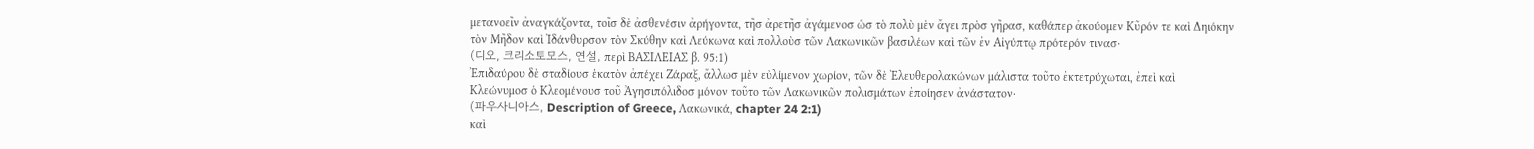μετανοεῖν ἀναγκάζοντα, τοῖσ δὲ ἀσθενέσιν ἀρήγοντα, τῆσ ἀρετῆσ ἀγάμενοσ ὡσ τὸ πολὺ μὲν ἄγει πρὸσ γῆρασ, καθάπερ ἀκούομεν Κῦρόν τε καὶ Δηιόκην τὸν Μῆδον καὶ Ἰδάνθυρσον τὸν Σκύθην καὶ Λεύκωνα καὶ πολλοὺσ τῶν Λακωνικῶν βασιλέων καὶ τῶν ἐν Αἰγύπτῳ πρότερόν τινασ·
(디오, 크리소토모스, 연설, περὶ ΒΑΣΙΛΕΙΑΣ β. 95:1)
Ἐπιδαύρου δὲ σταδίουσ ἑκατὸν ἀπέχει Ζάραξ, ἄλλωσ μὲν εὐλίμενον χωρίον, τῶν δὲ Ἐλευθερολακώνων μάλιστα τοῦτο ἐκτετρύχωται, ἐπεὶ καὶ Κλεώνυμοσ ὁ Κλεομένουσ τοῦ Ἀγησιπόλιδοσ μόνον τοῦτο τῶν Λακωνικῶν πολισμάτων ἐποίησεν ἀνάστατον·
(파우사니아스, Description of Greece, Λακωνικά, chapter 24 2:1)
καὶ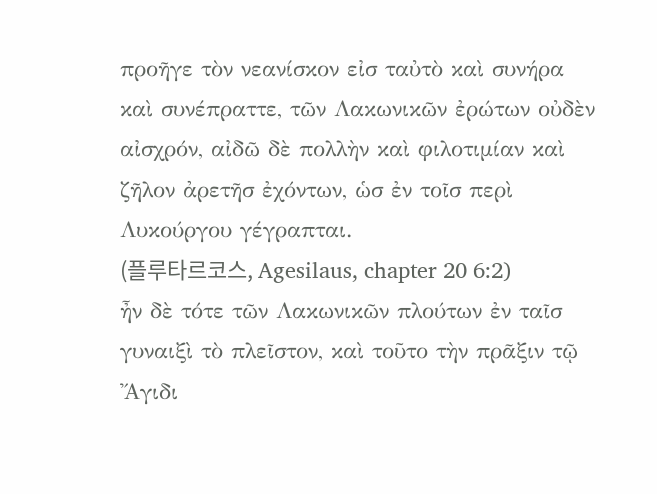προῆγε τὸν νεανίσκον εἰσ ταὐτὸ καὶ συνήρα καὶ συνέπραττε, τῶν Λακωνικῶν ἐρώτων οὐδὲν αἰσχρόν, αἰδῶ δὲ πολλὴν καὶ φιλοτιμίαν καὶ ζῆλον ἀρετῆσ ἐχόντων, ὡσ ἐν τοῖσ περὶ Λυκούργου γέγραπται.
(플루타르코스, Agesilaus, chapter 20 6:2)
ἦν δὲ τότε τῶν Λακωνικῶν πλούτων ἐν ταῖσ γυναιξὶ τὸ πλεῖστον, καὶ τοῦτο τὴν πρᾶξιν τῷ Ἄγιδι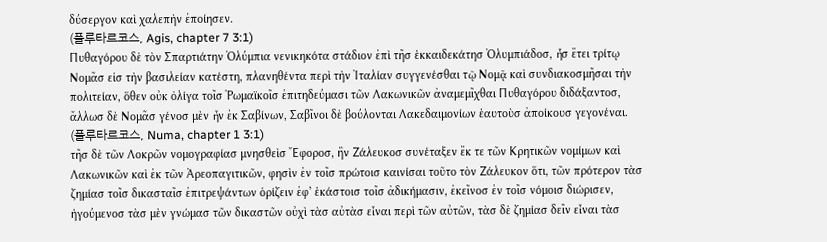δύσεργον καὶ χαλεπὴν ἐποίησεν.
(플루타르코스, Agis, chapter 7 3:1)
Πυθαγόρου δὲ τὸν Σπαρτιάτην Ὀλύμπια νενικηκότα στάδιον ἐπὶ τῆσ ἑκκαιδεκάτησ Ὀλυμπιάδοσ, ἧσ ἔτει τρίτῳ Νομᾶσ εἰσ τὴν βασιλείαν κατέστη, πλανηθέντα περὶ τὴν Ἰταλίαν συγγενέσθαι τῷ Νομᾷ καὶ συνδιακοσμῆσαι τὴν πολιτείαν, ὅθεν οὐκ ὀλίγα τοῖσ Ῥωμαϊκοῖσ ἐπιτηδεύμασι τῶν Λακωνικῶν ἀναμεμῖχθαι Πυθαγόρου διδάξαντοσ, ἄλλωσ δὲ Νομᾶσ γένοσ μὲν ἦν ἐκ Σαβίνων, Σαβῖνοι δὲ βούλονται Λακεδαιμονίων ἑαυτοὺσ ἀποίκουσ γεγονέναι.
(플루타르코스, Numa, chapter 1 3:1)
τῆσ δὲ τῶν Λοκρῶν νομογραφίασ μνησθεὶσ Ἔφοροσ, ἣν Ζάλευκοσ συνέταξεν ἔκ τε τῶν Κρητικῶν νομίμων καὶ Λακωνικῶν καὶ ἐκ τῶν Ἀρεοπαγιτικῶν, φησὶν ἐν τοῖσ πρώτοισ καινίσαι τοῦτο τὸν Ζάλευκον ὅτι, τῶν πρότερον τὰσ ζημίασ τοῖσ δικασταῖσ ἐπιτρεψάντων ὁρίζειν ἐφ’ ἑκάστοισ τοῖσ ἀδικήμασιν, ἐκεῖνοσ ἐν τοῖσ νόμοισ διώρισεν, ἡγούμενοσ τὰσ μὲν γνώμασ τῶν δικαστῶν οὐχὶ τὰσ αὐτὰσ εἶναι περὶ τῶν αὐτῶν, τὰσ δὲ ζημίασ δεῖν εἶναι τὰσ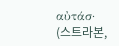αὐτάσ·
(스트라본,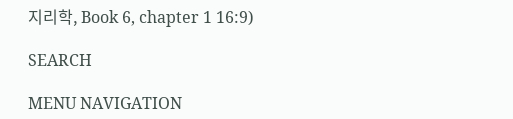지리학, Book 6, chapter 1 16:9)

SEARCH

MENU NAVIGATION